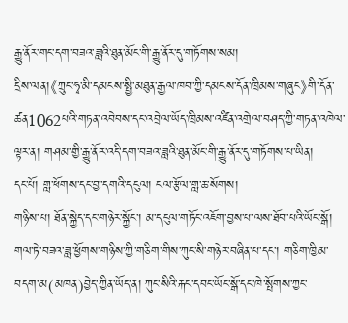རྒྱུ་ནོར་གང་དག་བཟའ་ཟླའི་ཐུན་མོང་གི་རྒྱུ་ནོར་དུ་གཏོགས་སམ།
དྲིས་ལན།《ཀྲུང་ཧྭ་མི་དམངས་སྤྱི་མཐུན་རྒྱལ་ཁབ་ཀྱི་དམངས་དོན་ཁྲིམས་གཞུང》གི་དོན་ཚན1062པའི་གཏན་འབེབས་དང་འབྲེལ་ཡོད་ཁྲིམས་འཛིན་འགྲེལ་བཤད་ཀྱི་གཏན་འཁེལ་ལྟར་ན། གཤམ་གྱི་རྒྱུ་ནོར་འདི་དག་བཟའ་ཟླའི་ཐུན་མོང་གི་རྒྱུ་ནོར་དུ་གཏོགས་པ་ཡིན།
དང་པོ། གླ་ཕོགས་དང་བྱ་དགའི་དངུལ། ངལ་རྩོལ་གླ་ཆ་སོགས།
གཉིས་པ། ཐོན་སྐྱེད་དང་གཉེར་སྐྱོང་། མ་དངུལ་གཏོང་འཇོག་བྱས་པ་ལས་ཐོབ་པའི་ཡོང་སྒོ། གལ་ཏེ་བཟའ་ཟླ་ཕྱོགས་གཉིས་ཀྱི་གཅིག་གིས་ཀུང་སི་གཉེར་བཞིན་པ་དང་། གཅིག་ཁྱིམ་བདག་མ(མཁན)བྱེད་ཀྱིན་ཡོད་ན། ཀུང་སིའི་རྐང་དབང་ཡོང་སྒོ་དང་ཁེ་སྤོགས་ཀྱང་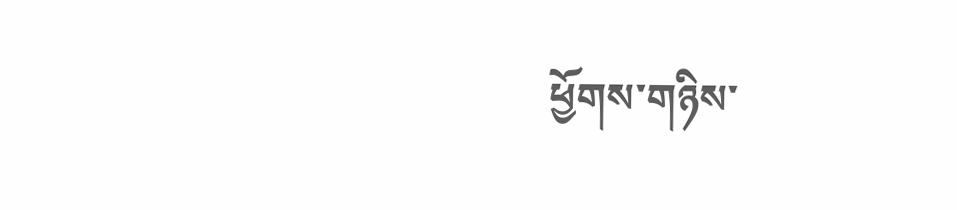ཕྱོགས་གཉིས་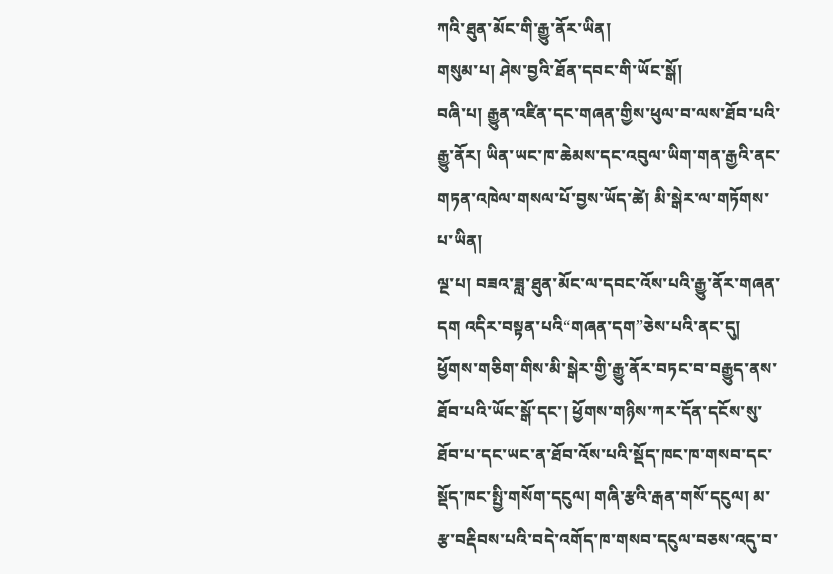ཀའི་ཐུན་མོང་གི་རྒྱུ་ནོར་ཡིན།
གསུམ་པ། ཤེས་བྱའི་ཐོན་དབང་གི་ཡོང་སྒོ།
བཞི་པ། རྒྱུན་འཛིན་དང་གཞན་གྱིས་ཕུལ་བ་ལས་ཐོབ་པའི་རྒྱུ་ནོར། ཡིན་ཡང་ཁ་ཆེམས་དང་འབུལ་ཡིག་གན་རྒྱའི་ནང་གཏན་འཁེལ་གསལ་པོ་བྱས་ཡོད་ཚེ། མི་སྒེར་ལ་གཏོགས་པ་ཡིན།
ལྔ་པ། བཟའ་ཟླ་ཐུན་མོང་ལ་དབང་འོས་པའི་རྒྱུ་ནོར་གཞན་དག འདིར་བསྟན་པའི“གཞན་དག”ཅེས་པའི་ནང་དུ། ཕྱོགས་གཅིག་གིས་མི་སྒེར་གྱི་རྒྱུ་ནོར་བཏང་བ་བརྒྱུད་ནས་ཐོབ་པའི་ཡོང་སྒོ་དང་། ཕྱོགས་གཉིས་ཀར་དོན་དངོས་སུ་ཐོབ་པ་དང་ཡང་ན་ཐོབ་འོས་པའི་སྡོད་ཁང་ཁ་གསབ་དང་སྡོད་ཁང་སྤྱི་གསོག་དངུལ། གཞི་རྩའི་རྒན་གསོ་དངུལ། མ་རྩ་བརྡིབས་པའི་བདེ་འགོད་ཁ་གསབ་དངུལ་བཅས་འདུ་བ་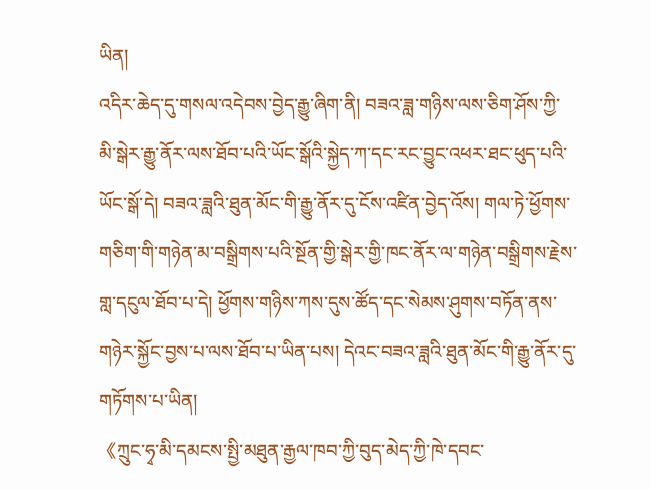ཡིན།
འདིར་ཆེད་དུ་གསལ་འདེབས་བྱེད་རྒྱུ་ཞིག་ནི། བཟའ་ཟླ་གཉིས་ལས་ཅིག་ཤོས་ཀྱི་མི་སྒེར་རྒྱུ་ནོར་ལས་ཐོབ་པའི་ཡོང་སྒོའི་སྐྱེད་ཀ་དང་རང་བྱུང་འཕར་ཐང་ཕུད་པའི་ཡོང་སྒོ་དེ། བཟའ་ཟླའི་ཐུན་མོང་གི་རྒྱུ་ནོར་དུ་ངོས་འཛིན་བྱེད་འོས། གལ་ཏེ་ཕྱོགས་གཅིག་གི་གཉེན་མ་བསྒྲིགས་པའི་སྔོན་གྱི་སྒེར་གྱི་ཁང་ནོར་ལ་གཉེན་བསྒྲིགས་རྗེས་གླ་དངུལ་ཐོབ་པ་དེ། ཕྱོགས་གཉིས་ཀས་དུས་ཚོད་དང་སེམས་ཤུགས་བཏོན་ནས་གཉེར་སྐྱོང་བྱས་པ་ལས་ཐོབ་པ་ཡིན་པས། དེའང་བཟའ་ཟླའི་ཐུན་མོང་གི་རྒྱུ་ནོར་དུ་གཏོགས་པ་ཡིན།
《ཀྲུང་ཧྭ་མི་དམངས་སྤྱི་མཐུན་རྒྱལ་ཁབ་ཀྱི་བུད་མེད་ཀྱི་ཁེ་དབང་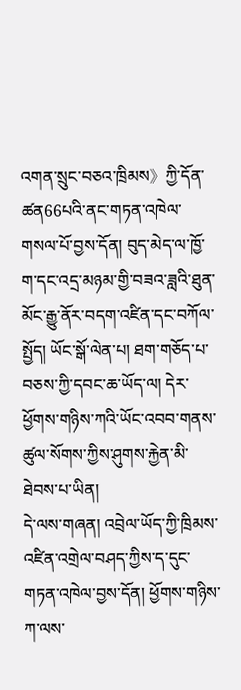འགན་སྲུང་བཅའ་ཁྲིམས》ཀྱི་དོན་ཚན66པའི་ནང་གཏན་འཁེལ་གསལ་པོ་བྱས་དོན། བུད་མེད་ལ་ཁྱོ་ག་དང་འདྲ་མཉམ་གྱི་བཟའ་ཟླའི་ཐུན་མོང་རྒྱུ་ནོར་བདག་འཛིན་དང་བཀོལ་སྤྱོད། ཡོང་སྒོ་ལེན་པ། ཐག་གཅོད་པ་བཅས་ཀྱི་དབང་ཆ་ཡོད་ལ། དེར་ཕྱོགས་གཉིས་ཀའི་ཡོང་འབབ་གནས་ཚུལ་སོགས་ཀྱིས་ཤུགས་རྐྱེན་མི་ཐེབས་པ་ཡིན།
དེ་ལས་གཞན། འབྲེལ་ཡོད་ཀྱི་ཁྲིམས་འཛིན་འགྲེལ་བཤད་ཀྱིས་ད་དུང་གཏན་འཁེལ་བྱས་དོན། ཕྱོགས་གཉིས་ཀ་ལས་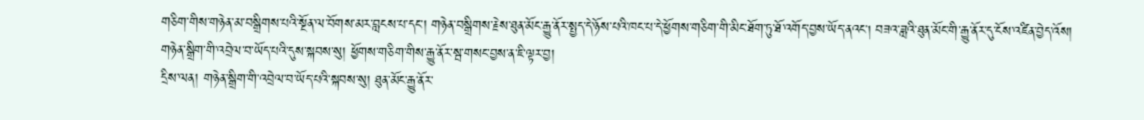གཅིག་གིས་གཉེན་མ་བསྒྲིགས་པའི་སྔོན་ལ་བོགས་མར་བླངས་པ་དང་། གཉེན་བསྒྲིགས་རྗེས་ཐུན་མོང་རྒྱུ་ནོར་སྤྱད་དེ་ཉོས་པའི་ཁང་པ་དེ་ཕྱོགས་གཅིག་གི་མིང་ཐོག་ཏུ་ཐོ་འགོད་བྱས་ཡོད་ནའང། བཟའ་ཟླའི་ཐུན་མོང་གི་རྒྱུ་ནོར་དུ་ངོས་འཛིན་བྱེད་འོས།
གཉེན་སྒྲིག་གི་འབྲེལ་བ་ཡོད་པའི་དུས་སྐབས་སུ། ཕྱོགས་གཅིག་གིས་རྒྱུ་ནོར་སྦ་གསང་བྱས་ན་ཇི་ལྟར་བྱ།
དྲིས་ལན། གཉེན་སྒྲིག་གི་འབྲེལ་བ་ཡོད་པའི་སྐབས་སུ། ཐུན་མོང་རྒྱུ་ནོར་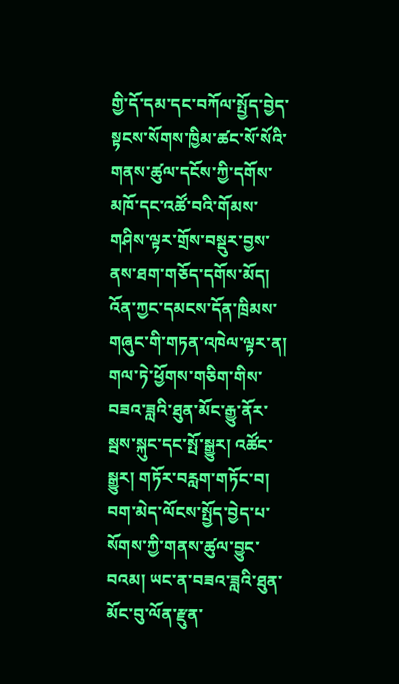གྱི་དོ་དམ་དང་བཀོལ་སྤྱོད་བྱེད་སྟངས་སོགས་ཁྱིམ་ཚང་སོ་སོའི་གནས་ཚུལ་དངོས་ཀྱི་དགོས་མཁོ་དང་འཚོ་བའི་གོམས་གཤིས་ལྟར་གྲོས་བསྡུར་བྱས་ནས་ཐག་གཅོད་དགོས་མོད། འོན་ཀྱང་དམངས་དོན་ཁྲིམས་གཞུང་གི་གཏན་འཁེལ་ལྟར་ན། གལ་ཏེ་ཕྱོགས་གཅིག་གིས་བཟའ་ཟླའི་ཐུན་མོང་རྒྱུ་ནོར་སྦས་སྐུང་དང་སྤོ་སྒྱུར། འཚོང་སྒྱུར། གཏོར་བརླག་གཏོང་བ། བག་མེད་ལོངས་སྤྱོད་བྱེད་པ་སོགས་ཀྱི་གནས་ཚུལ་བྱུང་བའམ། ཡང་ན་བཟའ་ཟླའི་ཐུན་མོང་བུ་ལོན་རྫུན་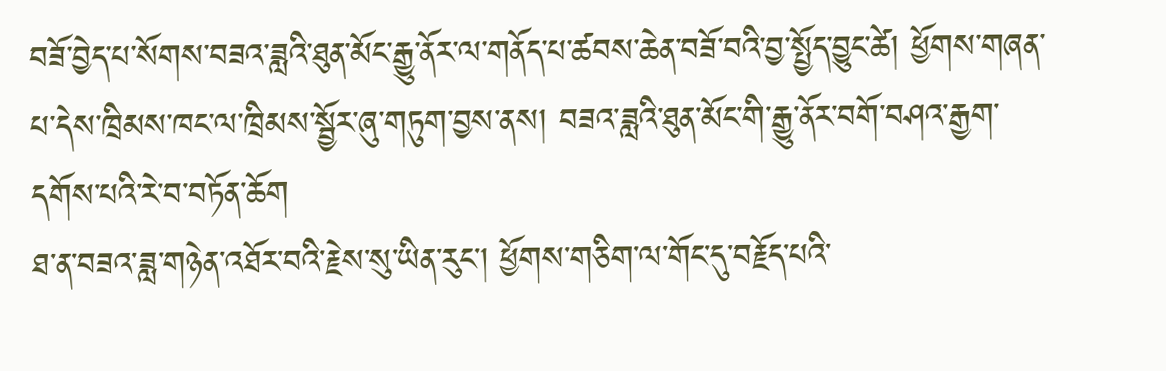བཟོ་བྱེད་པ་སོགས་བཟའ་ཟླའི་ཐུན་མོང་རྒྱུ་ནོར་ལ་གནོད་པ་ཚབས་ཆེན་བཟོ་བའི་བྱ་སྤྱོད་བྱུང་ཚེ། ཕྱོགས་གཞན་པ་དེས་ཁྲིམས་ཁང་ལ་ཁྲིམས་སྦྱོར་ཞུ་གཏུག་བྱས་ནས། བཟའ་ཟླའི་ཐུན་མོང་གི་རྒྱུ་ནོར་བགོ་བཤའ་རྒྱག་དགོས་པའི་རེ་བ་བཏོན་ཆོག
ཐ་ན་བཟའ་ཟླ་གཉེན་འཐོར་བའི་རྗེས་སུ་ཡིན་རུང་། ཕྱོགས་གཅིག་ལ་གོང་དུ་བརྗོད་པའི་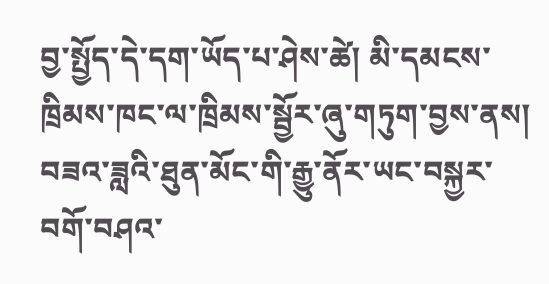བྱ་སྤྱོད་དེ་དག་ཡོད་པ་ཤེས་ཚེ། མི་དམངས་ཁྲིམས་ཁང་ལ་ཁྲིམས་སྦྱོར་ཞུ་གཏུག་བྱས་ནས། བཟའ་ཟླའི་ཐུན་མོང་གི་རྒྱུ་ནོར་ཡང་བསྐྱར་བགོ་བཤའ་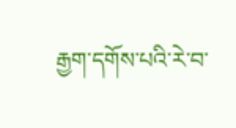རྒྱག་དགོས་པའི་རེ་བ་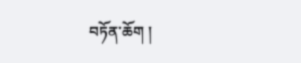བཏོན་ཆོག །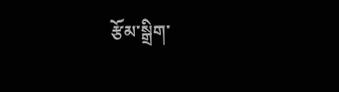རྩོམ་སྒྲིག་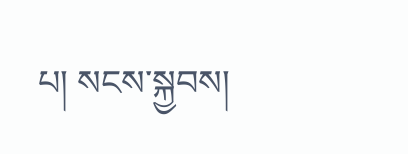པ། སངས་སྐྱབས།